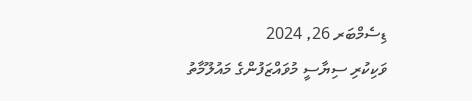ޑިސެމްބަރ 26, 2024
ވަކިކުރި ސިޔާސީ މުވައްޒަފުންގެ މައުލޫމާތު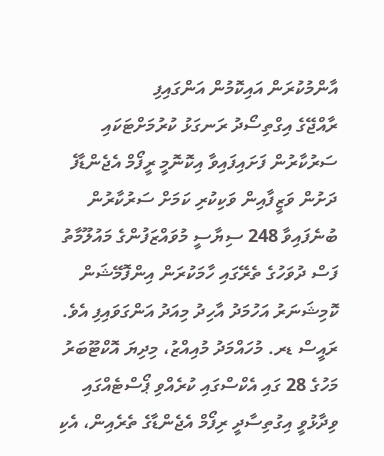އާންމުކުރަން އައިކޮމުން އަންގައިފި
ރާއްޖޭގެ އިގްތިސޯދު ރަނގަޅު ކުރުމަށްޓަކައި ސަރުކާރުން ފަށައިފައިވާ އިކޮނޮމީ ރީފޯމް އެޖެންޑާފެ ދަށުން ވަޒީފާއިން ވަކިކުރި ކަމަށް ސަރުކާރުން ބުނެފައިވާ 248 ސިޔާސީ މުވައްޒަފުންގެ މައުލޫމާތު ފަސް ދުވަހުގެ ތެރޭގައި ހާމަކުރަން އިންފޮމޭޝަން ކޮމިޝަނަރު އަހުމަދު އާހިދު މިއަދު އަންގަވައިފި އެވެ.
ރައީސް ޑރ. މުހައްމަދު މުއިއްޒު، މިދިޔަ އޮކްޓޫބަރު މަހުގެ 28 ގައި އެކްސްގައި ކުރެއްވި ޕޯސްޓެއްގައި ވިދާޅުވީ އިގުތިސާދީ ރިފޯމް އެޖެންޑާގެ ތެރެއިން، އެކި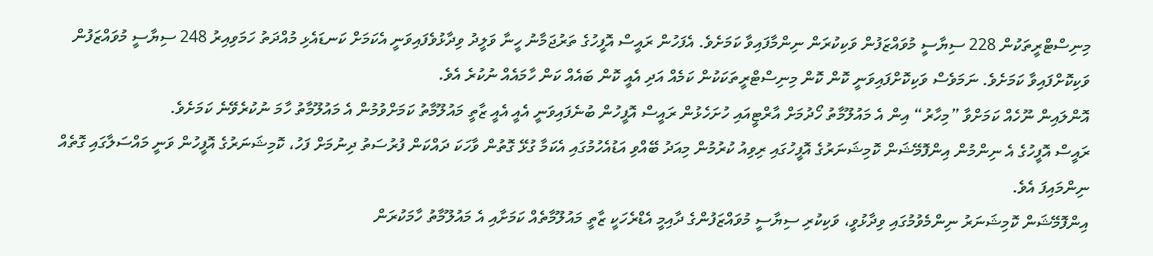މިނިސްޓްރީތަކުން 228 ސިޔާސީ މުވައްޒަފުން ވަކިކުރަން ނިންމާފައިވާ ކަމަށެވެ. އެފަހުން ރައީސް އޮފީހުގެ ތަރުޖަމާނު ހީނާ ވަލީދު ވިދާޅުވެފައިވަނީ އެކަމަށް ކަނޑައެޅި މުއްދަތު ހަމަވިއިރު 248 ސިޔާސީ މުވައްޒަފުން ވަކިކޮށްފައިވާ ކަމަށެވެ. ނަމަވެސް ވަކިކޮށްފައިވަނީ ކޮން ކޮން މިނިސްޓްރީތަކަކުން ކަމެއް އަދި އެއީ ކޮން ބައެއް ކަން ހާމައެއް ނުކުރެ އެވެ.
އޮންލައިން ނޫހެއް ކަމަށްވާ ”މިހާރު“ އިން އެ މައުލޫމާތު ހޯދުމަށް އާރްޓީއައި ހުށަހެޅުން ރައީސް އޮފީހުން ބުނެފައިވަނީ އެއީ އެއީ ޒާތީ މައުލޫމާތު ކަމަށްވުމުން އެ މައުލޫމާތު ހާމަ ނުކުރެވޭނެ ކަމަށެވެ.
ރައީސް އޮފީހުގެ އެ ނިންމުން އިންފޮމޭޝަން ކޮމިޝަނަރުގެ އޮފީހުގައި ރިވިއު ކުރުމުން މިއަދު ބޭއްވި އަޑުއެހުމުގައި އެކަމާ ގުޅޭ ގޮތުން ވާހަކަ ދައްކަން ފުރުސަތު ދިނުމަށް ފަހު، ކޮމިޝަނަރުގެ އޮފީހުން ވަނީ މައްސަލާގައި ގޮތެއް ނިންމައިފަ އެވެ.
އިންފޮމޭޝަން ކޮމިޝަނަރު ނިންމެވުމުގައި ވިދާޅުވީ، ވަކިކުރި ސިޔާސީ މުވައްޒަފުންގެ ދާއިމީ އެޑްރެހަކީ ޒާތީ މައުލޫމާތެއް ކަމަށާއި އެ މައުލޫމާތު ހާމަކުރަން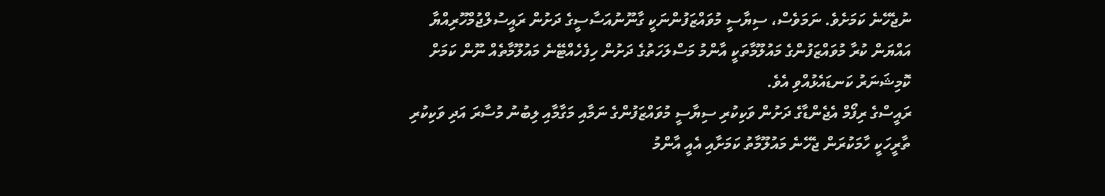ނުޖެހޭނެ ކަމަށެވެ. ނަމަވެސް، ސިޔާސީ މުވައްޒަފުންނަކީ ގާނޫނުއަސާސީގެ ދަށުން ރައީސުލްޖުމްހޫރިއްޔާ އައްޔަން ކުރާ މުވައްޒަފުންގެ މައުލޫމާތަކީ އާންމު މަސްލަހަތުގެ ދަށުން ހިފެހެއްޓޭނެ މައުލޫމާތެއް ނޫން ކަމަށް ކޮމިޝަނަރު ކަނޑައެޅުއްވި އެވެ.
ރައީސްގެ ރިފޯމް އެޖެންޑާގެ ދަށުން ވަކިކުރި ސިޔާސީ މުވައްޒަފުންގެ ނަމާއި މަގާމާއި ލިބުނު މުސާރަ އަދި ވަކިކުރި ތާރީހަކީ ހާމަކުރަން ޖެހޭނެ މައުލޫމާތު ކަމަށާއި އެއީ އާންމު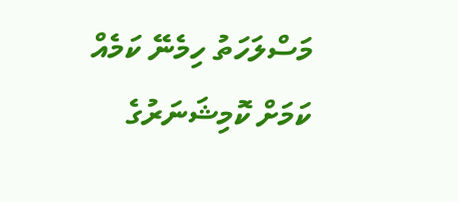މަސްލަހަތު ހިމެނޭ ކަމެއް ކަމަށް ކޮމިޝަނަރުގެ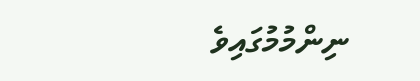ނިންމުމުގައިވެ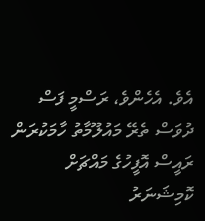އެވެ. އެހެންވެ، ރަސްމީ ފަސް ދުވަސް ތެރޭ މައުލޫމާތު ހާމަކުރަން ރައީސް އޮފީހުގެ މައްޗަށް ކޮމިޝަނަރު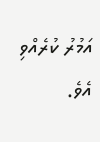އަމުރު ކުރެއްވި އެވެ.